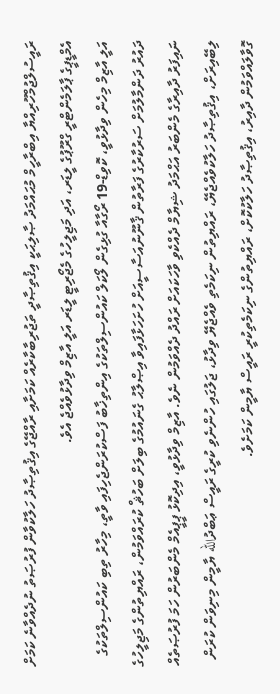ރައީސުލްޖުމްހޫރިއްޔާ އިބްރާހީމް މުޙައްމަދު ޞާލިޙަކީ އިޤުތިޞާދީ ތަޖުރިބާކާރެއް ކަމަށާއި ރާއްޖޭގެ އިޤުތިޞާދު ހަލާކުވާން ފުރުޞަތު ނުދެއްވާނެ ކަމަށް އެމްޑީޕީގެ ޕާލަމެންޓްރީ ގްރޫޕުގެ ލީޑަރ، އަދި މަޖިލީހުގެ މެޖޯރިޓީ ލީޑަރ އަލީ އާޒިމް ވިދާޅުވެއްޖެ އެވެ.
އަލީ އާޒިމް މިހެން ވިދާޅުވީ، ކޮވިޑް-19 ރޯގާއާ ގުޅިގެން ލޯކަލް ކައުންސިލްތަކުގެ އިންތިޚާބު ފަސްކުރަންޖެހިފައި ވާތީ، މިހާރު ތިބި ކައުންސިލްތަކުގެ ދައުރު ދަންމާލުމަށް ސަރުކާރުގެ ފަރާތުން ޤާނޫނުއަސާސީއަށް ހުށަހަޅާފައިވާ އިޞްލާޙު ގެނައުމުގެ ބިލަށް ބަހުޘް ކުރައްވަމުން، ރައްޔިތުންގެ މަޖިލީހުގެ ނައިފަރު ދާއިރާގެ މެންބަރު އަޙްމަދު ޝިޔާމް ދެއްކެވި ވާހަކައަށް ރައްދު ދެއްވަމުން ނެވެ. އާޒިމް ވިދާޅުވީ، އިދިކޮޅު ޕީޕީއެމް މެންބަރުން ހަމަ ފުރުޞަތެއް ލިބޭއިރަށް، އިޤުތިޞާދު ހަލާކުވެއްޖެޔޭ، ރައްޔިތުން ނިކަމެތި ވެއްޖެޔޭ ވިދާޅު، ޖަލުގައި ހުންނެވި ކުރީގެ ރައީސް ޢަބްދުالله ޔާމީން މިނިވަން ކުރަން ގޮވާލައްވަމުން ދާއިރު، އިޤުތިޞާދު ހަލާކުކޮށް، ރައްޔިތުންގެ ނިކަމެތިކުރީ ރައީސް ޔާމީން ކަމަށެވެ.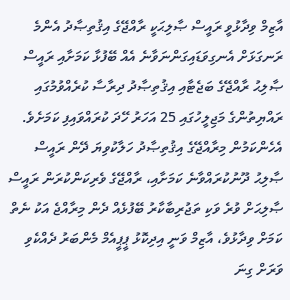އާޒިމް ވިދާޅުވީ ރައީސް ޞާލިޙަކީ ރާއްޖޭގެ އިޤުތިޞާދު އެންމެ ރަނގަޅަށް އެނގިވަޑައިގަންނަވާނެ އެއް ބޭފުޅާ ކަމަށާއި ރައީސް ޞާލިޙު ރާއްޖޭގެ ބަޖެޓާއި އިޤުތިޞާދު ދިރާސާ ކުރެއްވުމުގައި ރައްޔިތުންގެ މަޖިލީހުގައި 25 އަހަރު ހޭދަ ކުރައްވައިފި ކަމަށެވެ. އެހެންކަމުން މިރާއްޖޭގެ އިޤުތިޞާދު ހަލާކުވިޔަ ދޭން ރައީސް ޞާލިޙު ދޫނުކުރައްވާނެ ކަމަށާއި، ރާއްޖޭގެ ވެރިކަންކުރަން ރައީސް ޞާލިޙަށް ވުރެ ވަކި ތަޖުރިބާކާރު ބޭފުޅެއް ދެން މިރާއްޖެ އަކު ނެތް ކަމަށް ވިދާޅުވެ، އާޒިމް ވަނީ އިދިކޮޅު ޕީޕީއެމް މެންބަރު ދެއްކެވި ވަރަށް ގިނަ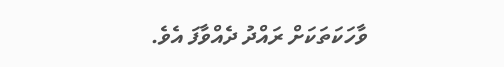ވާހަކަތަކަށް ރައްދު ދެއްވާފަ އެވެ.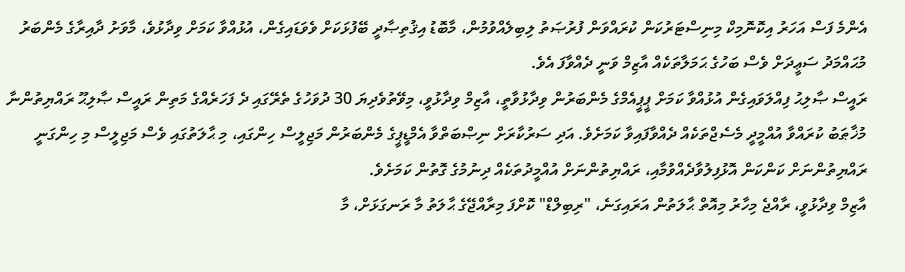އެންމެ ފަސް އަހަރު އިކޮނޮމިކް މިނިސްޓަރުކަން ކުރައްވަން ފުރުޞަތު ލިބިލެއްވުމުން، މާބޮޑު އިޤުތިޞާދީ ބޭފުޅަކަށް ވެވަޑައިގެން، އުޅުއްވާ ކަމަށް ވިދާޅުވެ، މާވަށު ދާއިރާގެ މެންބަރު މުޙައްމަދު ސަޢީދަށް ވެސް ބަހުގެ ޙަމަލާތަކެއް އާޒިމް ވަނީ ދެއްވާފަ އެވެ.
ރައީސް ޞާލިޙު ފިއްލަވައިގެން އުޅުއްވާ ކަމަށް ޕީޕީއެމްގެ މެންބަރުން ވިދާޅުވާތީ، އާޒިމް ވިދާޅުވީ، މިވޭތުވެދިޔަ 30 ދުވަހުގެ ތެރޭގައި ދެ ފަހަރެއްގެ މަތިން ރައީސް ޞާލިޙޫ ރައްޔިތުންނާ މުޚާޠަބު ކުރައްވާ އުއްމީދީ މެސެޖްތަކެއް ދެއްވާފައިވާ ކަމަށެވެ. އަދި ސަރުކާރަށް ނިޞްބަތްވާ އެމްޑީޕީގެ މެންބަރުން މަޖިލީސް ހިންގައި، މި ޙާލަތުގައި ވެސް މަޖިލީސް މި ހިންގަނީ ރައްޔިތުންނަށް ކަންކަން އޮޅުފިލުވާދެއްވުމާއި، ރައްޔިތުންނަށް އުއްމީދުތަކެއް ދިނުމުގެ ގޮތުން ކަމަށެވެ.
އާޒިމް ވިދާޅުވީ، ރާއްޖެ މިހާރު މިއޮތް ޙާލަތުން އަރައިގަނެ، "ރިބިލްޑް" ކޮށްފަ މިރާއްޖޭގެ ޙާލަތު މާ ރަނގަޅަށް، މާ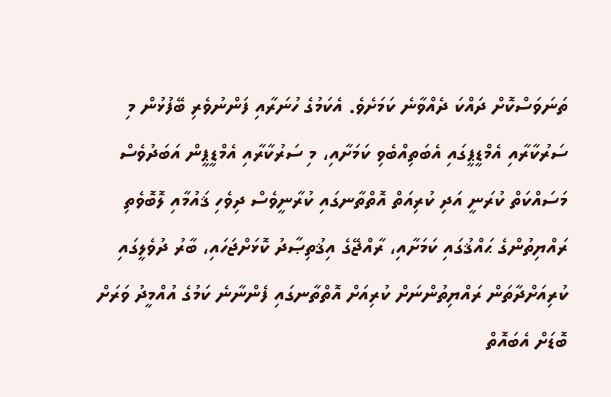ތަނަވަސްކޮށް ދައްކަ ދެއްވާނެ ކަމަށެވެ. އެކަމުގެ ހުނަރާއި ފަންނުވެރި ބޭފުޅުން މި ސަރުކާރާއި އެމްޑީޕީގައި އެބަތިއްބެވި ކަމަށާއި، މި ސަރުކާރާއި އެމްޑީޕީން އަބަދުވެސް މަސައްކަތް ކުރަނީ އަދި ކުރިއަތް އޮތްތާނގައި ކުރާނީވެސް ދިވެހި ޤައުމާއި ލޮބޮވެތި ރައްޔިތުންގެ ޙައްޤުގައި ކަމަށާއި، ރާއްޖޭގެ އިޤުތިޞާދު ކޮޅަށްޖަހައި، ބާރު ދުވެލީގައި ކުރިއަށްދާތަން ރައްޔިތުންނަށް ކުރިއަށް އޮތްތާނގައި ފެންނާނެ ކަމުގެ އުއްމީދު ވަރަށް ބޮޑަށް އެބައޮތް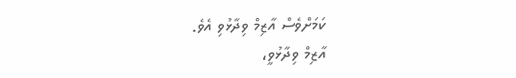ކަމަށްވެސް އާޒިމް ވިދާޅުވި އެވެ.
އާޒިމް ވިދާޅުވީ،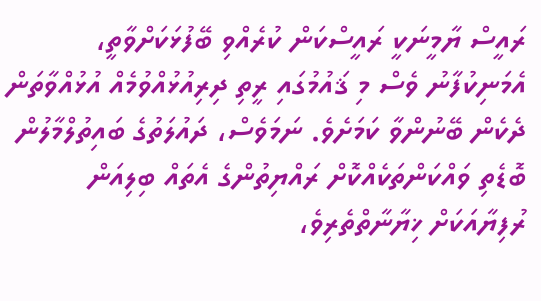ރައީސް ޔާމީނަކީ ރައީސްކަން ކުރެއްވި ބޭފުޅަކަށްވާތީ، އެމަނިކުފާނު ވެސް މި ޤައުމުގައި ރީތި ދިރިއުޅުއްވުމެއް އުޅުއްވާތަން ދެކެން ބޭނުންވާ ކަމަށެވެ. ނަމަވެސް، ދައުލަތުގެ ބައިތުލްމާލުން ބޮޑެތި ވައްކަންތަކެއްކޮށް ރައްޔިތުންގެ އެތައް ބިލިއަން ރުފިޔާއަކަށް ޚިޔާނާތްތެރިވެ،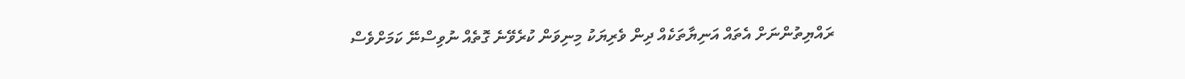ރައްޔިތުންނަށް އެތައް އަނިޔާތަކެއް ދިން ވެރިޔަކު މިނިވަން ކުރެވޭނެ ގޮތެއް ނުވިސްނޭ ކަމަށްވެސް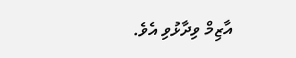އާޒިމް ވިދާޅުވި އެވެ.